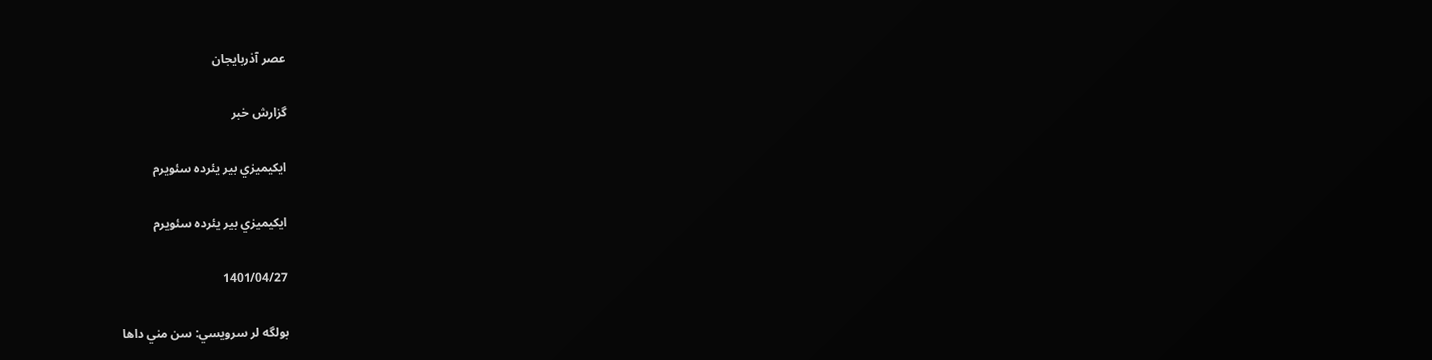عصر آذربایجان

گزارش خبر

ايکيميزي بير يئرده سئويرم

ايکيميزي بير يئرده سئويرم

1401/04/27

بولگه لر سرويسي: سن مني داها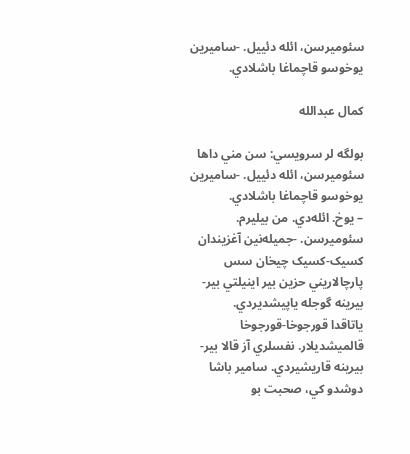سئوميرسن، ائله دئييل. -ساميرين يوخوسو قاچماغا باشلادي.

کمال عبدالله‌

بولگه لر سرويسي: سن مني داها سئوميرسن، ائله دئييل. -ساميرين يوخوسو قاچماغا باشلادي.
– يوخ. ائله‌دي. من بيليرم. سئوميرسن. -جميله‌نين آغزيندان کسيک-کسيک چيخان سس پارچالاريني حزين بير اينيلتي بير-بيرينه گوجله ياپيشديردي.
ياتاقدا قورجوخا-قورجوخا قالميشديلار. نفسلري آز قالا بير-بيرينه قاريشيردي. سامير باشا دوشدو کي، صحبت بو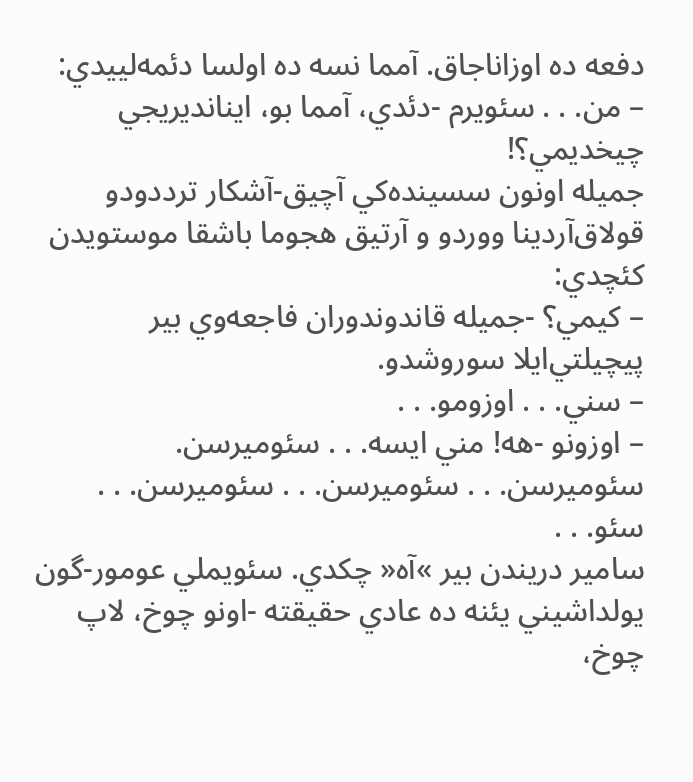دفعه‌‌ ده اوزاناجاق. آمما نسه ده اولسا دئمه‌لييدي:
– من. . . سئويرم -دئدي، آمما بو، اينانديريجي چيخديمي؟!
جميله اونون سسينده‌کي آچيق-آشکار ترددودو قولاق‌آردينا ووردو و آرتيق هجوما باشقا موستويدن کئچدي:
– کيمي؟ -جميله قاندوندوران فاجعه‌‌وي بير پيچيلتي‌ايلا سوروشدو.
– سني. . . اوزومو. . .
– اوزونو -هه! مني ايسه. . . سئوميرسن. سئوميرسن. . . سئوميرسن. . . سئوميرسن. . . سئو. . .
سامير دريندن بير »آه« چکدي. سئويملي عومور-گون يولداشيني يئنه ده عادي حقيقته -اونو چوخ، لاپ چوخ،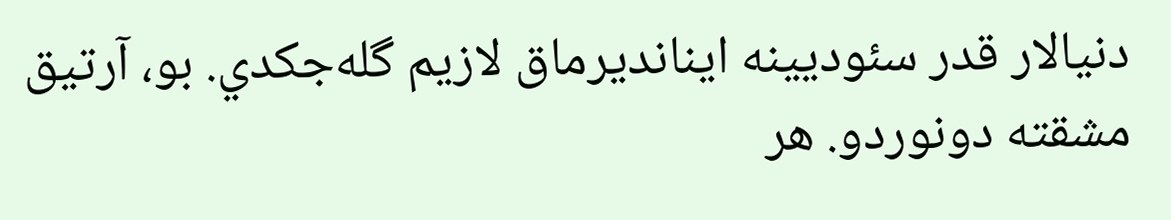دنيالار قدر سئوديينه اينانديرماق لازيم گله‌جکدي. بو، آرتيق مشقته دونوردو. هر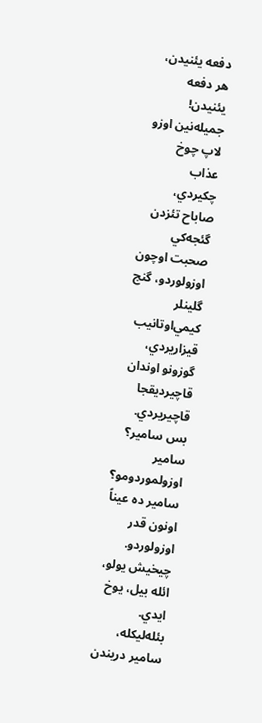دفعه‌‌ يئنيدن، هر دفعه‌‌ يئنيدن! جميله‌نين اوزو لاپ چوخ عذاب چکيردي، صاباح تئزدن گئجه‌کي صحبت اوچون اوزولوردو، گنج گلينلر کيمي‌اوتانيب قيزاريردي، گوزونو اوندان قاچيرديقجا قاچيريردي. بس سامير؟ سامير اوزولموردومو؟ سامير ده عيناً اونون قدر اوزولوردو. چيخيش يولو، ائله بيل، يوخ ايدي.
بئله‌ليکله، سامير دريندن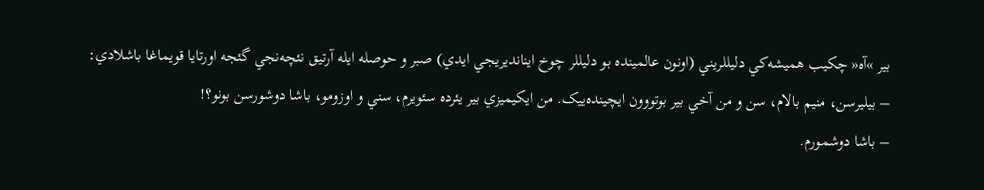بير »آه« چکيب هميشه‌کي دليللريني (اونون عالمينده بو دليللر چوخ اينانديريجي ايدي) صبر و حوصله ايله آرتيق نئچه‌نجي گئجه اورتايا قويماغا باشلادي:
– بيليرسن، منيم بالام، سن و من آخي بير بوتووون ايچينده‌ييک. من ايکيميزي بير يئرده سئويرم، سني و اوزومو، باشا دوشورسن بونو؟!
– باشا دوشمورم.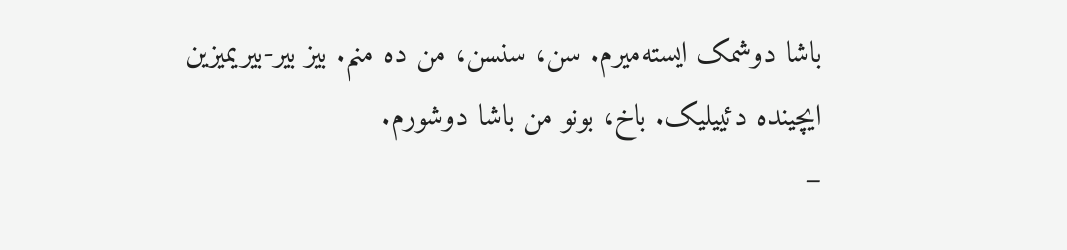باشا دوشمک ايسته‌ميرم. سن، سنسن، من ده منم. بيز بير-بيريميزين ايچينده دئييليک. باخ، بونو من باشا دوشورم.
–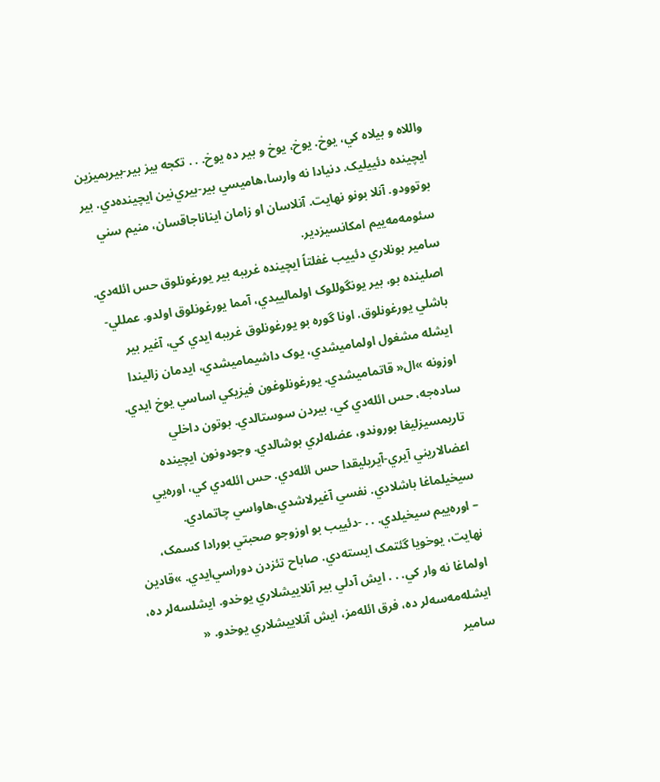واللاه و بيلاه کي، يوخ. يوخ، يوخ و بير ده يوخ. . . تکجه بيز بير-بيريميزين ايچينده دئييليک. دنيادا نه وارسا،‌هاميسي بير-بيري‌نين ايچينده‌دي. بير بوتوودو. آنلا بونو نهايت. آنلاسان او زامان ايناناجاقسان، منيم سني سئومه‌مه‌ييم امکانسيزدير.
سامير بونلاري دئييب غفلتاً ايچينده غريبه بير يورغونلوق حس ائله‌دي. اصلينده بو، بير يونگوللوک اولمالييدي، آمما يورغونلوق اولدو. عمللي-باشلي يورغونلوق. اونا گوره بو يورغونلوق غريبه ايدي کي، آغير بير ايشله مشغول اولماميشدي، يوک داشيماميشدي، ايدمان زاليندا اوزونه »ال« قاتماميشدي. يورغونلوغون فيزيکي اساسي يوخ ايدي. ساده‌جه، حس ائله‌دي کي، بيردن سوستالدي. بوتون داخلي تاريمسيزليغا بوروندو، عضله‌‌لري بوشالدي. وجودونون ايچينده اعضالاريني آيري-آيريليقدا حس ائله‌دي. حس ائله‌دي کي، اوره‌يي سيخيلماغا باشلادي. نفسي آغيرلاشدي،‌هاواسي چاتمادي.
– اوره‌ييم سيخيلدي. . . -دئييب بو اوزوجو صحبتي بورادا کسمک، نهايت، يوخويا گئتمک ايسته‌دي. صاباح تئزدن دوراسي‌ايدي. »قادين اولماغا نه وار کي. . . ايش آدلي بير آنلاييشلاري يوخدو. ايشلسه‌لر ده، ايشله‌مه‌سه‌لر ده، فرق ائله‌مز، ايش آنلاييشلاري يوخدو. «
سامير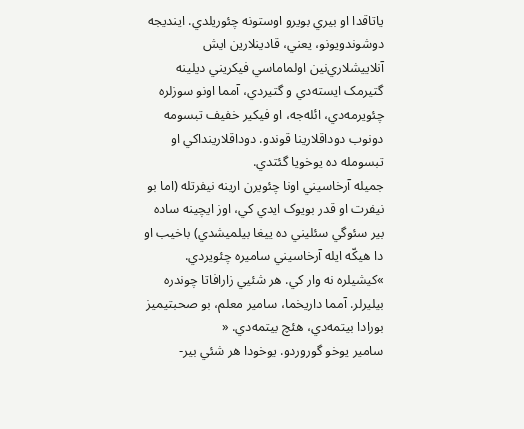ياتاقدا او بيري بويرو اوستونه چئوريلدي. اينديجه دوشوندويونو، يعني، قادينلارين ايش آنلاييشلاري‌نين اولماماسي فيکريني ديلينه گتيرمک ايسته‌دي و گتيردي، آمما اونو سوزلره چئويرمه‌دي، ائله‌جه، او فيکير خفيف تبسومه دونوب دوداقلارينا قوندو. دوداقلارينداکي او تبسومله ده يوخويا گئتدي.
جميله آرخاسيني اونا چئويرن ارينه نيفرتله (اما بو نيفرت او قدر بويوک ايدي کي، اوز ايچينه ساده بير سئوگي سئليني ده ييغا بيلميشدي) باخيب او دا هيکّه ايله آرخاسيني ساميره چئويردي. »کيشيلره نه وار کي. هر شئيي زارافاتا چوندره بيليرلر. آمما داريخما، سامير معلم، بو صحبتيميز بورادا بيتمه‌دي، هئچ بيتمه‌دي. «
سامير يوخو گوروردو. يوخودا هر شئي بير-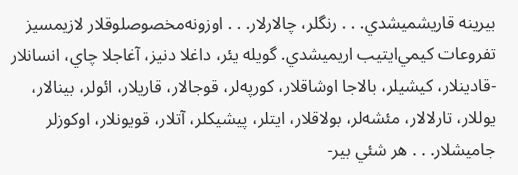بيرينه قاريشميشدي. . . رنگلر، چالارلار. . . اوزونه‌مخصوصلوقلار لازيمسيز تفروعات کيمي‌ايتيب اريميشدي. گويله يئر، داغلا دنيز، آغاجلا چاي، انسانلار -قادينلار، کيشيلر، بالاجا اوشاقلار، کورپه‌لر، قوجالار، قاريلار، ائولر، بينالار، يوللار، تارلالار، مئشه‌لر، بولاقلار، ايتلر، پيشيکلر، آتلار، قويونلار، اوکوزلر جاميشلار. . . هر شئي بير-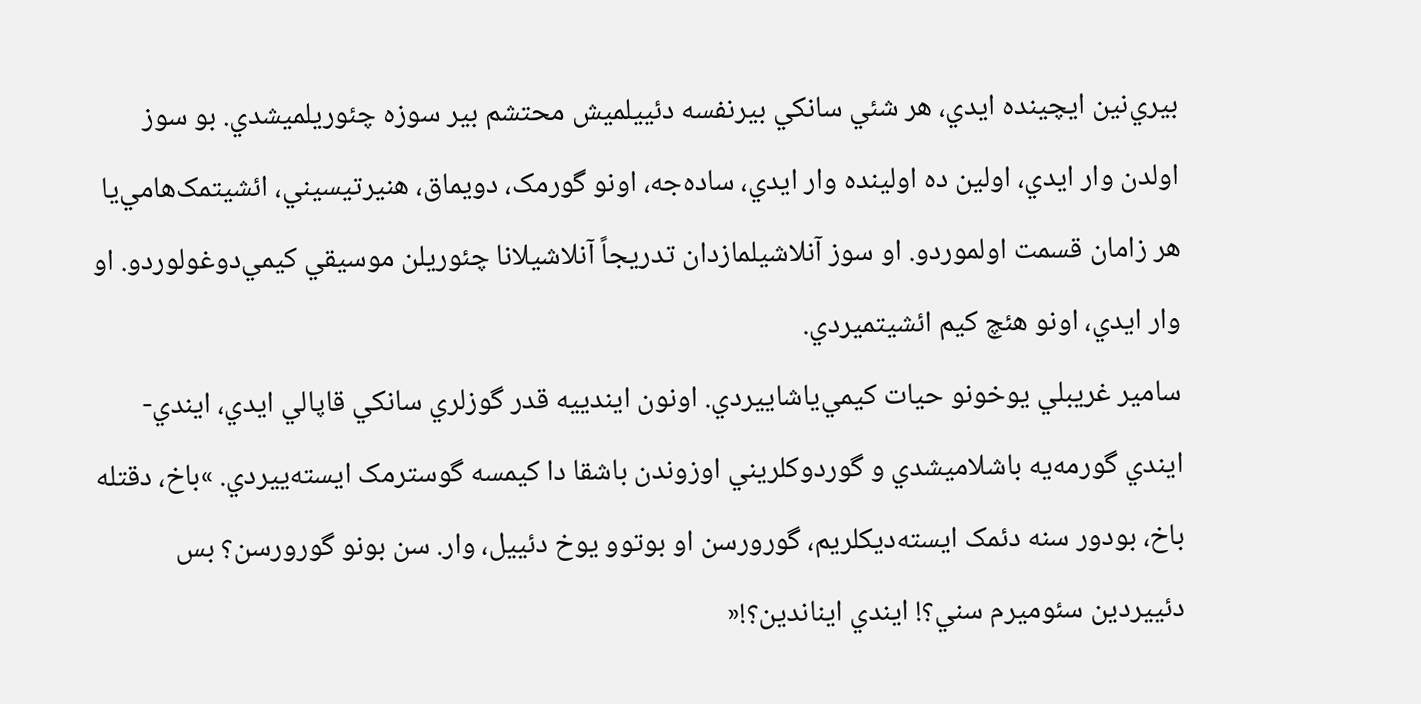بيري‌نين ايچينده ايدي، هر شئي سانکي بيرنفسه دئييلميش محتشم بير سوزه چئوريلميشدي. بو سوز اولدن وار ايدي، اولين ده اولينده وار ايدي، ساده‌جه، اونو گورمک، دويماق، هنيرتيسيني، ائشيتمک‌هامي‌يا هر زامان قسمت اولموردو. او سوز آنلاشيلمازدان تدريجاً آنلاشيلانا چئوريلن موسيقي کيمي‌دوغولوردو. او وار ايدي، اونو هئچ کيم ائشيتميردي.
سامير غريبلي يوخونو حيات کيمي‌ياشاييردي. اونون ايندييه قدر گوزلري سانکي قاپالي ايدي، ايندي-ايندي گورمه‌يه باشلاميشدي و گوردوکلريني اوزوندن باشقا دا کيمسه گوسترمک ايسته‌ييردي. »باخ، دقتله باخ، بودور سنه دئمک ايسته‌ديکلريم، گورورسن او بوتوو يوخ دئييل، وار. سن بونو گورورسن؟ بس دئييردين سئوميرم سني؟! ايندي ايناندين؟!«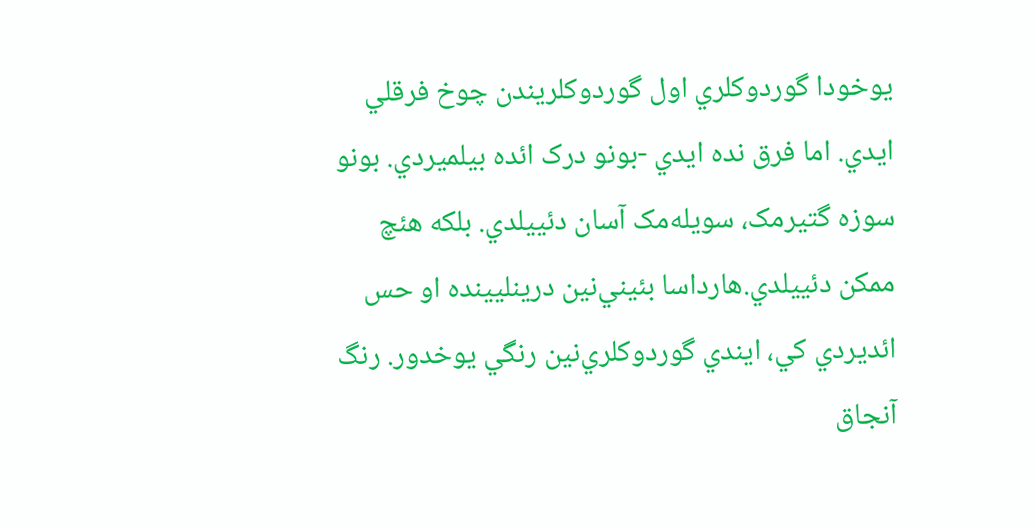يوخودا گوردوکلري اول گوردوکلريندن چوخ فرقلي ايدي. اما فرق نده ايدي -بونو درک ائده بيلميردي. بونو سوزه گتيرمک، سويله‌مک آسان دئييلدي. بلکه هئچ ممکن دئييلدي.هارداسا بئيني‌نين درينليينده او حس ائديردي کي، ايندي گوردوکلري‌نين رنگي يوخدور. رنگ آنجاق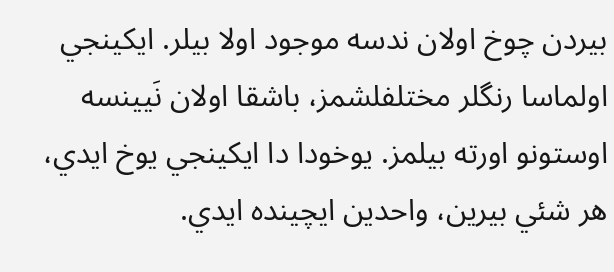بيردن چوخ اولان ندسه موجود اولا بيلر. ايکينجي اولماسا رنگلر مختلفلشمز، باشقا اولان نَيينسه اوستونو اورته بيلمز. يوخودا دا ايکينجي يوخ ايدي، هر شئي بيرين، واحدين ايچينده ايدي.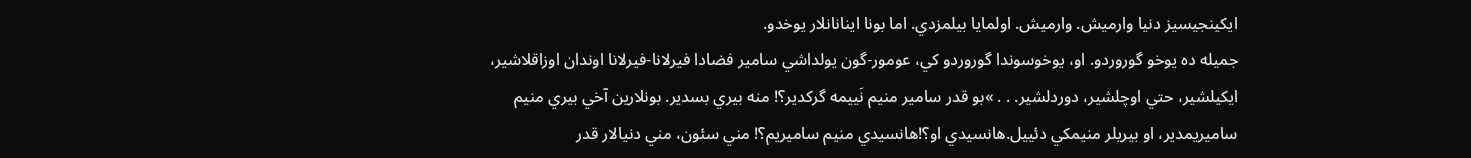ايکينجيسيز دنيا وارميش. وارميش. اولمايا بيلمزدي. اما بونا اينانانلار يوخدو.
جميله ده يوخو گوروردو. او، يوخوسوندا گوروردو کي، عومور-گون يولداشي سامير فضادا فيرلانا-فيرلانا اوندان اوزاقلاشير، ايکيلشير، حتي اوچلشير، دوردلشير. . . »بو قدر سامير منيم نَييمه گرکدير؟! منه بيري بسدير. بونلارين آخي بيري منيم ساميريمدير، او بيريلر منيمکي دئييل.هانسيدي او؟!هانسيدي منيم ساميريم؟! مني سئون، مني دنيالار قدر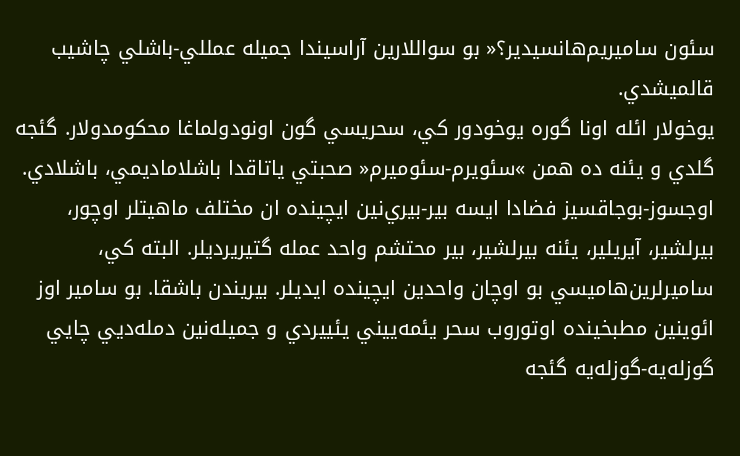سئون ساميريم‌هانسيدير؟« بو سواللارين آراسيندا جميله عمللي-باشلي چاشيب قالميشدي.
يوخولار ائله اونا گوره يوخودور کي، سحريسي گون اونودولماغا محکومدولار. گئجه گلدي و يئنه ده همن »سئويرم-سئوميرم« صحبتي ياتاقدا باشلاماديمي، باشلادي.
اوجسوز-بوجاقسيز فضادا ايسه بير-بيري‌نين ايچينده ان مختلف ماهيتلر اوچور، بيرلشير، آيريلير، يئنه بيرلشير، بير محتشم واحد عمله گتيريرديلر. البته‌‌ کي، ساميرلرين‌هاميسي بو اوچان واحدين ايچينده ايديلر. بيريندن باشقا. بو سامير اوز ائوينين مطبخينده اوتوروب سحر يئمه‌ييني يئييردي و جميله‌نين دمله‌ديي چايي گوزله‌يه-گوزله‌يه گئجه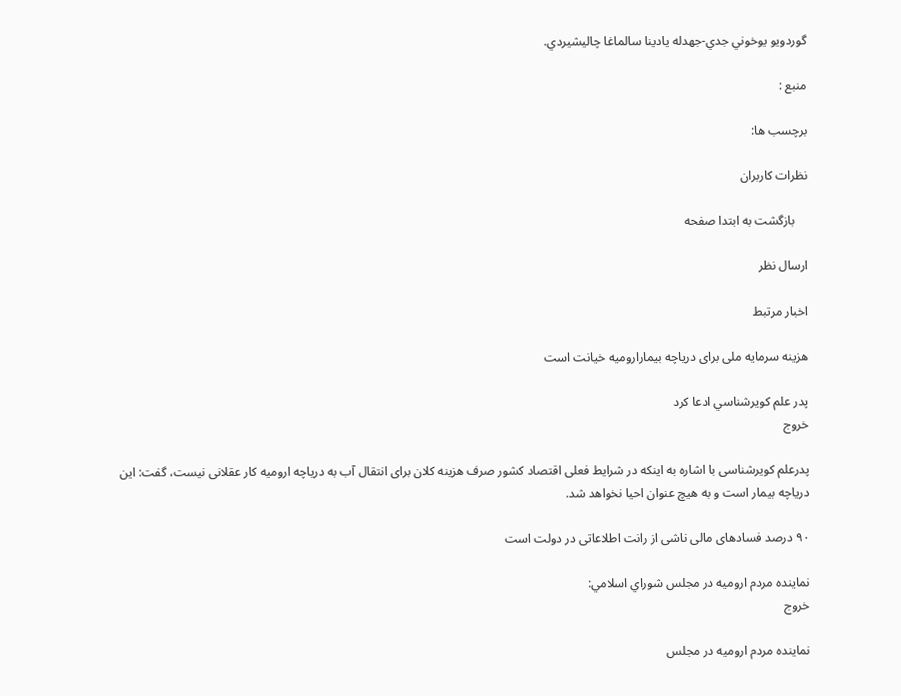گوردويو يوخوني جدي-جهدله يادينا سالماغا چاليشيردي.

منبع :

برچسب ها:

نظرات کاربران

    بازگشت به ابتدا صفحه

ارسال نظر

اخبار مرتبط

هزینه سرمایه ملی برای دریاچه ‌بیمارارومیه خیانت است

پدر علم کويرشناسي ادعا كرد
خروج

پدرعلم کویرشناسی با اشاره به اینکه در شرایط فعلی اقتصاد کشور صرف هزینه کلان برای انتقال آب به دریاچه ارومیه کار عقلانی نیست، گفت: این دریاچه بیمار است و به هیچ عنوان احیا نخواهد شد.

۹۰ درصد فسادهای مالی ناشی از رانت اطلاعاتی در دولت است

نماينده مردم اروميه در مجلس شوراي اسلامي:
خروج

نماینده مردم ارومیه در مجلس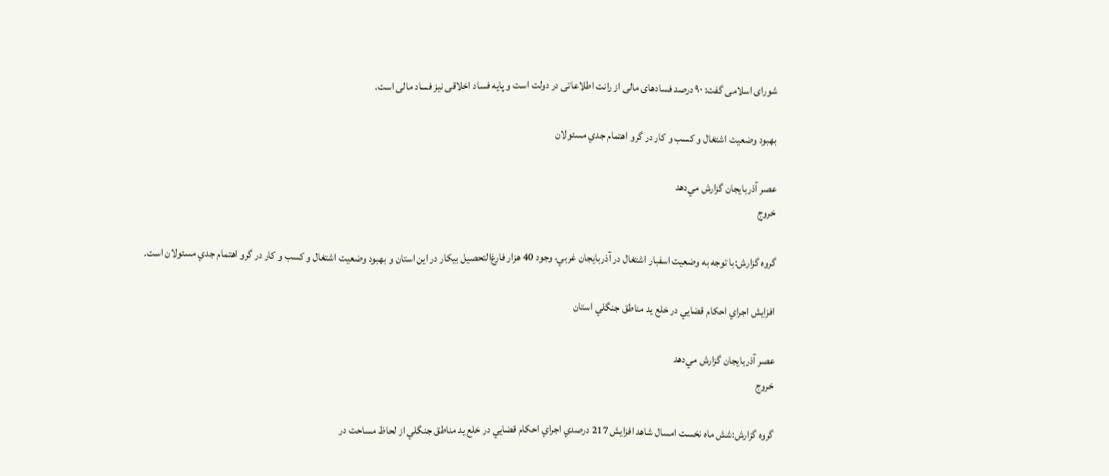شورای اسلامی گفت: ۹۰ درصد فسادهای مالی از رانت اطلاعاتی در دولت است و پایه فساد اخلاقی نیز فساد مالی است.

بهبود وضعيت اشتغال و کسب و کار در گرو اهتمام جدي مسئولان

عصر آذربایجان گزارش مي‌دهد
خروج

گروه گزارش:با توجه به وضعيت اسفبار اشتغال در آذربايجان غربي، وجود 40 هزار فارغ‌التحصيل بيکار در اين استان و بهبود وضعيت اشتغال و کسب و کار در گرو اهتمام جدي مسئولان است.

افزايش اجراي احکام قضايي در خلع يد مناطق جنگلي استان

عصر آذربایجان گزارش مي‌دهد
خروج

گروه گزارش:شش ماه نخست امسال شاهد افزايش 217 درصدي اجراي احکام قضايي در خلع يد مناطق جنگلي از لحاظ مساحت در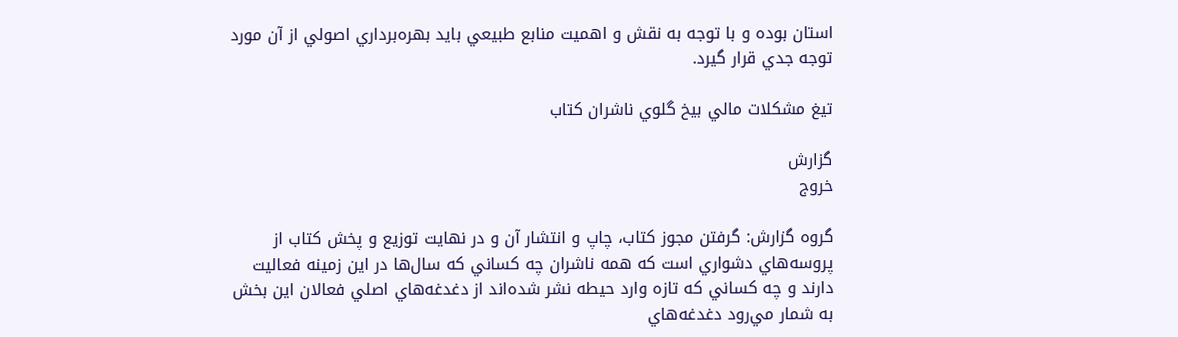استان بوده و با توجه به نقش و اهميت منابع طبيعي بايد بهره‌برداري اصولي از آن مورد توجه جدي قرار گيرد.

تيغ مشکلات مالي بيخ‌ گلوي ناشران کتاب

گزارش
خروج

گروه گزارش: گرفتن مجوز کتاب، چاپ و انتشار آن و در ‌‌نهايت توزيع و پخش کتاب از پروسه‌هاي دشواري است که همه ناشران چه کساني که سال‌ها در اين زمينه فعاليت دارند و چه کساني که تازه وارد حيطه نشر شده‌اند از دغدغه‌هاي اصلي فعالان اين بخش به شمار مي‌رود دغدغه‌هاي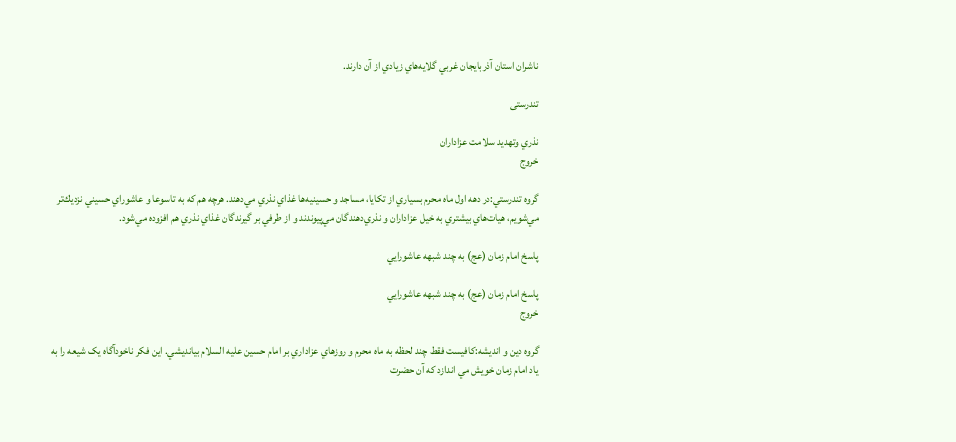ناشران استان آذربايجان غربي گلايه‌هاي زيادي از آن دارند.

تندرستی

نذري وتهديد سلامت عزاداران
خروج

گروه تندرستي:در دهه اول ماه محرم بسياري از تكايا، مساجد و حسينيه‌ها غذاي نذري مي‌دهند. هرچه هم كه به تاسوعا و عاشوراي حسيني نزديك‌تر مي‌شويم، هيات‌هاي بيشتري به خيل عزاداران و نذري‌دهندگان مي‌پيوندند و از طرفي بر گيرندگان غذاي نذري هم افزوده مي‌شود.

پاسخ امام زمان (عج) به چند شبهه عاشورايي

پاسخ امام زمان (عج) به چند شبهه عاشورايي
خروج

گروه دين و انديشه:کافيست فقط چند لحظه به ماه محرم و روزهاي عزاداري بر امام حسين عليه السلام بيانديشي. اين فکر ناخودآگاه يک شيعه را به ياد امام زمان خويش مي اندازد که آن حضرت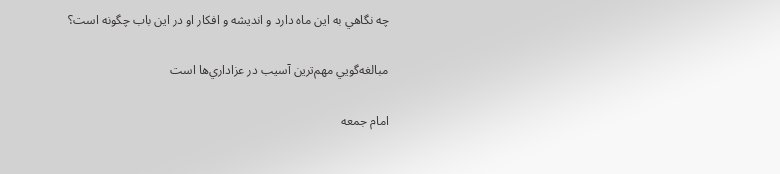چه نگاهي به اين ماه دارد و انديشه و افکار او در اين باب چگونه است؟

مبالغه‌گويي مهم‌ترين آسيب در عزاداري‌ها است

امام جمعه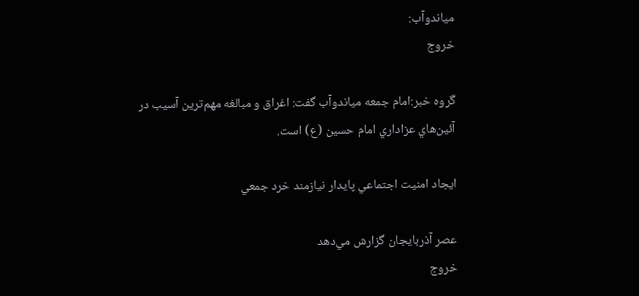مياندوآب:
خروج

گروه خبر:امام جمعه مياندوآب گفت: اغراق و مبالغه مهم‌ترين آسيب در آئين‌‌هاي عزاداري امام حسين (ع) است.

ايجاد امنيت اجتماعي پايدار نيازمند خرد جمعي

عصر آذربايجان گزارش مي‌دهد
خروج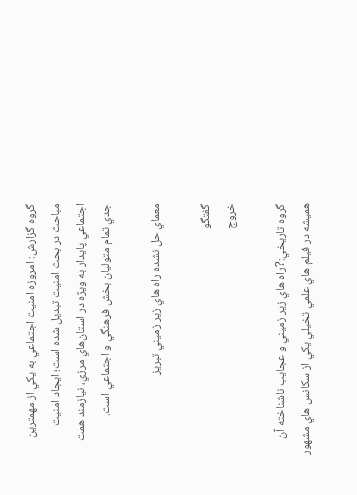گروه گزارش: امروزه امنيت اجتماعي به يکي از مهمترين مباحث در بحث امنيت تبديل شده است؛ ايجاد امنيت اجتماعي پايدار به ويژه در استان‌هاي مرزي، نيازمند همت جدي تمام متوليان بخش فرهنگي و اجتماعي است.

معماي حل نشده راه هاي زير زميني تبريز

گفتگو
خروج

گروه تاريخي:?راه هاي زير زميني و عجايب ناشناخته آن هميشه در فيلم هاي علمي تخيلي يکي از سکانس هاي مشهور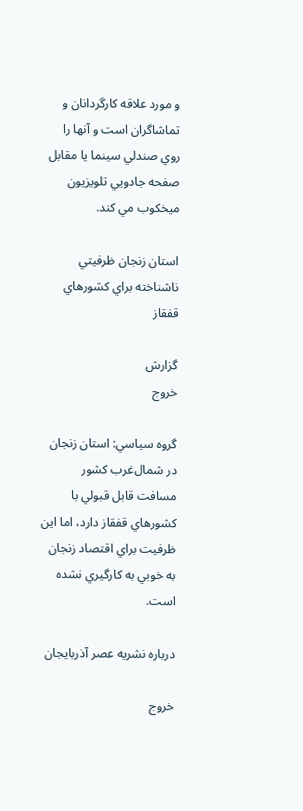و مورد علاقه کارگردانان و تماشاگران است و آنها را روي صندلي سينما يا مقابل صفحه جادويي تلويزيون ميخکوب مي کند.

استان زنجان ظرفيتي ناشناخته براي کشورهاي قفقاز

گزارش
خروج

گروه سياسي: استان زنجان در شمال‌غرب کشور مسافت قابل قبولي با کشورهاي قفقاز دارد، اما اين ظرفيت براي اقتصاد زنجان به خوبي به کارگيري نشده است.

درباره نشریه عصر آذربایجان

خروج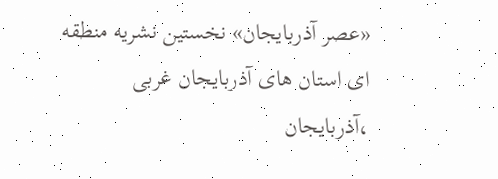«عصر آذربایجان» نخستین نشریه منطقه ای استان های آذربایجان غربی ،آذربایجان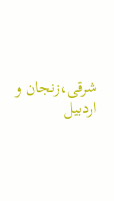شرقی،زنجان و اردبیل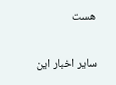هست

سایر اخبار این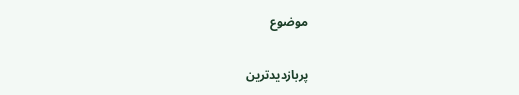موضوع

پربازدیدترین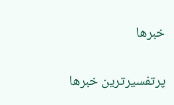خبرها

پرتفسیرترین خبرها